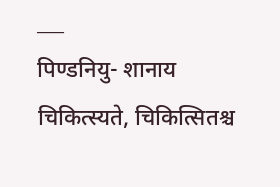___
पिण्डनियु- शानाय चिकित्स्यते, चिकित्सितश्च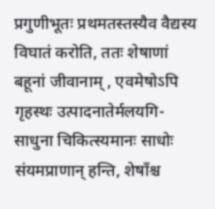प्रगुणीभूतः प्रथमतस्तस्यैव वैद्यस्य विघातं करोति, ततः शेषाणां बहूनां जीवानाम् , एवमेषोऽपि गृहस्थः उत्पादनातेर्मलयगि- साधुना चिकित्स्यमानः साधोः संयमप्राणान् हन्ति, शेषाँश्च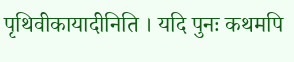पृथिवीकायादीनिति । यदि पुनः कथमपि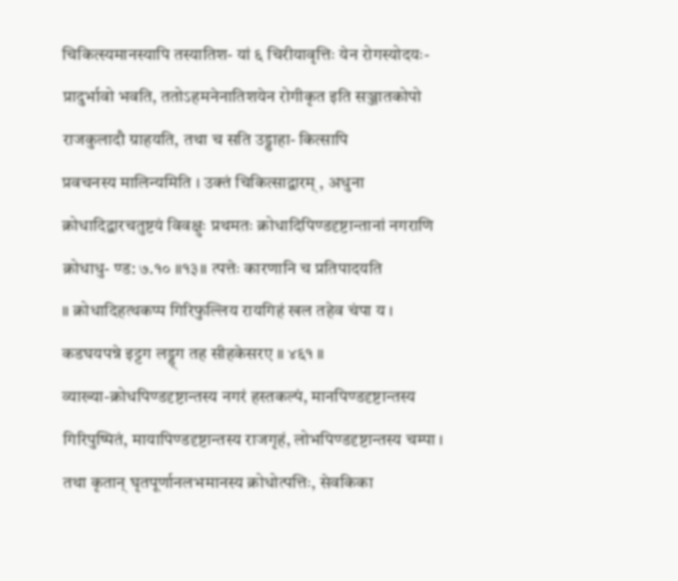चिकित्स्यमानस्यापि तस्यातिश- यां ६ चिरीयावृत्तिः येन रोगस्योदयः-प्रादुर्भावो भवति, ततोऽहमनेनातिशयेन रोगीकृत इति सञ्जातकोपो राजकुलादौ ग्राहयति, तथा च सति उड्डाहा- कित्सापि
प्रवचनस्य मालिन्यमिति । उक्तं चिकित्साद्वारम् , अधुना क्रोधादिद्वारचतुष्टयं विवक्षुः प्रथमतः क्रोधादिपिण्डदृष्टान्तानां नगराणि क्रोधाधु- ण्ड: ७.१० ॥१३॥ त्पत्तेः कारणानि च प्रतिपादयति
॥ क्रोधादिहत्थकप्प गिरिफुल्लिय रायगिहं खल तहेव चंपा य । कडघयपन्ने इट्टग लड्ड्ग तह सीहकेसरए ॥ ४६१ ॥
व्याख्या-क्रोधपिण्डदृष्टान्तस्य नगरं हस्तकल्पं, मानपिण्डदृष्टान्तस्य गिरिपुष्पितं, मायापिण्डदृष्टान्तस्य राजगृहं, लोभपिण्डदृष्टान्तस्य चम्पा । तथा कृतान् घृतपूर्णानलभमानस्य क्रोधोत्पत्तिः, सेवकिका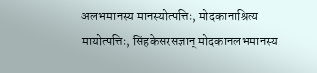अलभमानस्य मानस्योत्पत्तिः, मोदकानाश्रित्य मायोत्पत्तिः, सिंहकेसरसज्ञान् मोदकानलभमानस्य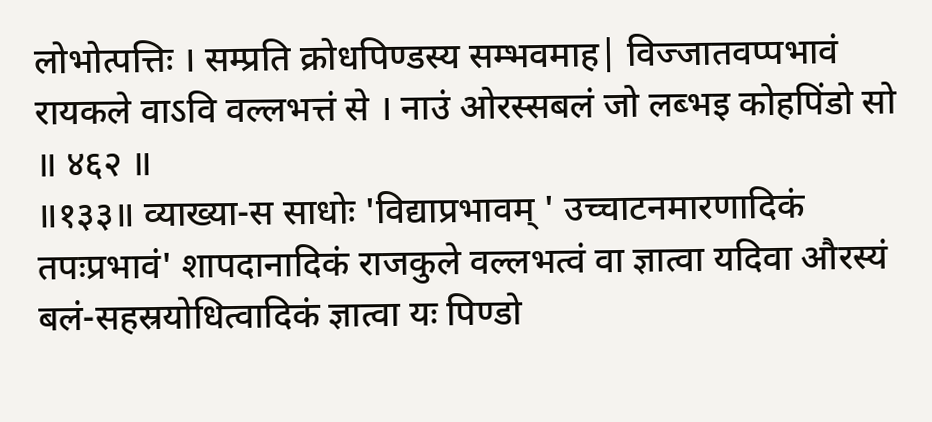लोभोत्पत्तिः । सम्प्रति क्रोधपिण्डस्य सम्भवमाह| विज्जातवप्पभावं रायकले वाऽवि वल्लभत्तं से । नाउं ओरस्सबलं जो लब्भइ कोहपिंडो सो ॥ ४६२ ॥
॥१३३॥ व्याख्या-स साधोः 'विद्याप्रभावम् ' उच्चाटनमारणादिकं तपःप्रभावं' शापदानादिकं राजकुले वल्लभत्वं वा ज्ञात्वा यदिवा औरस्यं बलं-सहस्रयोधित्वादिकं ज्ञात्वा यः पिण्डो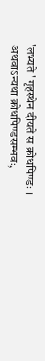'लभ्यते ' गृहस्थेन दीयते स क्रोधपिण्डः । अथवाऽन्यथा क्रोधपिण्डसम्भवः,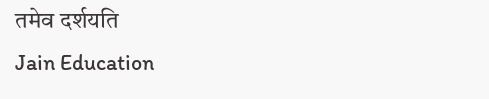तमेव दर्शयति
Jain Education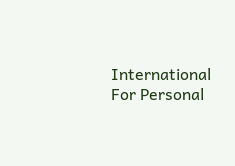International
For Personal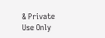& Private Use Only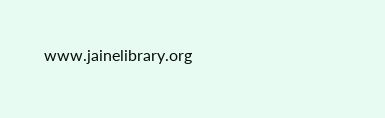www.jainelibrary.org